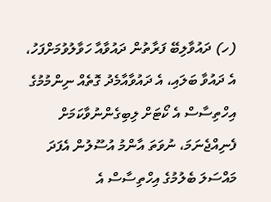(ހ) ދައުވާލިބޭ ފަރާތުން ދައުވާއާ ހަވާލުވުމަށްފަހު، އެ ދައުވާ ބަލައި، އެ ދައުވާއާމެދު ގޮތެއް ނިންމުމުގެ އިހްތިސާސް އެ ކޯޓަށް ލިބިގެންނުވާކަމަށް ފެނިއްޖެނަމަ، ނުވަތަ އާންމު އުސޫލުން އެފަދަ މައްސަލަ ބެލުމުގެ އިހްތިސާސް އެ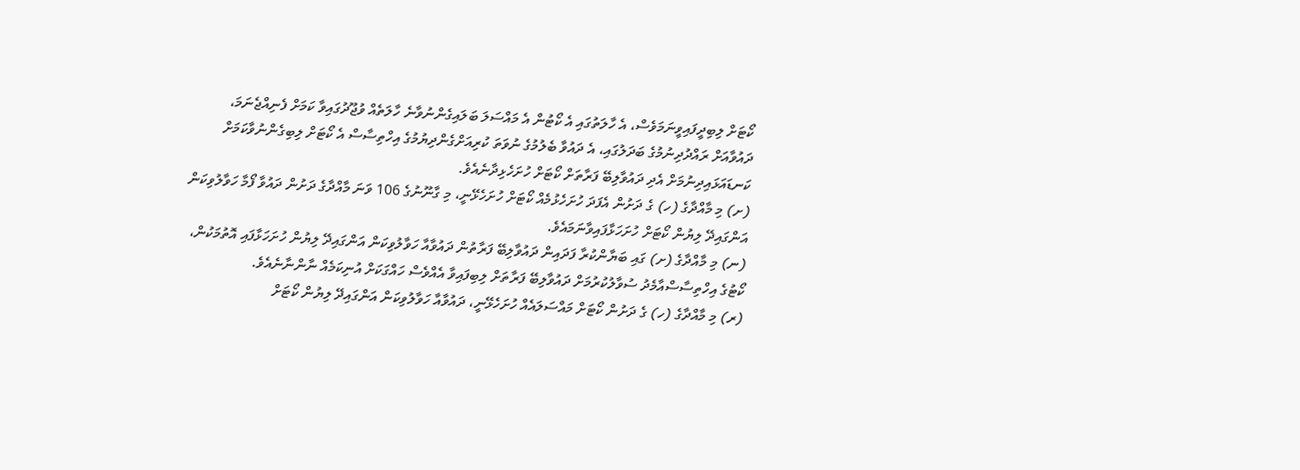ކޯޓަށް ލިބިދީފައިވީނަމަވެސް، އެ ހާލަތުގައި އެ ކޯޓުން އެ މައްސަލަ ބަލައިގެންނުވާނެ ހާލަތެއް ވުޖޫދުގައިވާ ކަމަށް ފެނިއްޖެނަމަ، ދައުވާއަށް ރައްދުދިނުމުގެ ބަދަލުގައި، އެ ދައުވާ ބެލުމުގެ ނުވަތަ ކުރިއަށްގެންދިޔުމުގެ އިހްތިސާސް އެ ކޯޓަށް ލިބިގެންނުވާކަމަށް ކަނޑައަޅައިދިނުމަށް އެދި ދައުވާލިބޭ ފަރާތަށް ކޯޓަށް ހުށަހެޅިދާނެއެވެ.
(ށ) މި މާއްދާގެ (ހ) ގެ ދަށުން އެފަދަ ހުށަހެޅުމެއް ކޯޓަށް ހުށަހެޅޭނީ، މި ގާނޫނުގެ 106 ވަނަ މާއްދާގެ ދަށުން ދައުވާ ފޯމާ ހަވާލުވިކަން އަންގައިދޭ ލިޔުން ކޯޓަށް ހުށަހަޅާފައިވާނަމައެވެ.
(ނ) މި މާއްދާގެ (ށ) ގައި ބަޔާންކުރާ ފަދައިން ދައުވާލިބޭ ފަރާތުން ދައުވާއާ ހަވާލުވިކަން އަންގައިދޭ ލިޔުން ހުށަހަޅާފައި އޮތުމަކުން، ކޯޓުގެ އިހްތިސާސްއާމެދު ސުވާލުކުރުމަށް ދައުވާލިބޭ ފަރާތަށް ލިބިފައިވާ އެއްވެސް ހައްގަކަށް އުނިކަމެއް ނާންނާނެއެވެ.
(ރ) މި މާއްދާގެ (ހ) ގެ ދަށުން ކޯޓަށް މައްސަލައެއް ހުށަހެޅޭނީ، ދައުވާއާ ހަވާލުވިކަން އަންގައިދޭ ލިޔުން ކޯޓަށް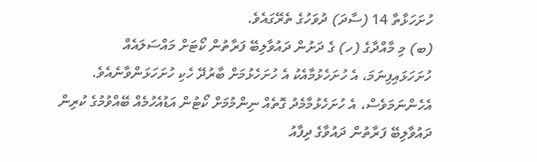ހުށަހަޅާތާ 14 (ސާދަ) ދުވަހުގެ ތެރޭގައެވެ.
(ބ) މި މާއްދާގެ (ހ) ގެ ދަށުން ދައުވާލިބޭ ފަރާތުން ކޯޓަށް މައްސަލައެއް ހުށަހަޅައިފިނަމަ، އެ ހުށަހެޅުމާއެކު އެ ހުށަހެޅުމަށް ބާރުދޭ ހެކި ހުށަހަޅަންވާނެއެވެ. އެހެންނަމަވެސް، އެ ހުށަހެޅުމާމެދު ގޮތެއް ނިންމުމަށް ކޯޓުން އަޑުއެހުމެއް ބޭއްވުމުގެ ކުރިން ދައުވާލިބޭ ފަރާތުން ދައުވާގެ ދިފާއު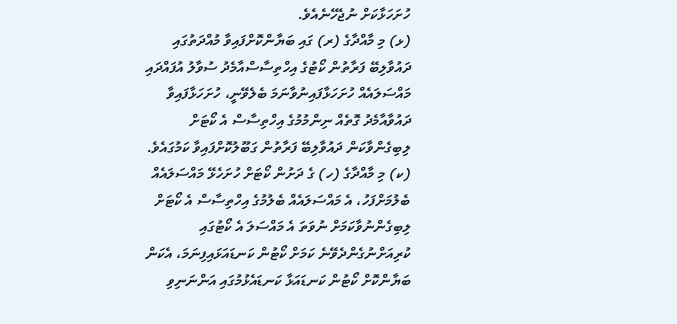ހުށަހަޅާކަށް ނުޖެހޭނެއެވެ.
(ޅ) މި މާއްދާގެ (ރ) ގައި ބަޔާންކޮށްފައިވާ މުއްދަތުގައި ދައުވާލިބޭ ފަރާތުން ކޯޓުގެ އިހްތިސާސްއާމެދު ސުވާލު އުފައްދައި މައްސަލައެއް ހުށަހަޅާފައިނުވާނަމަ ބެލެވޭނީ، ހުށަހަޅާފައިވާ ދައުވާއާމެދު ގޮތެއް ނިންމުމުގެ އިހްތިސާސް އެ ކޯޓަށް ލިބިގެންވާކަން ދައުވާލިބޭ ފަރާތުން ގަބޫލުކޮށްފައިވާ ކަމުގައެވެ.
(ކ) މި މާއްދާގެ (ހ) ގެ ދަށުން ކޯޓަށް ހުށަހެޅޭ މައްސަލައެއް ބެލުމަށްފަހު، އެ މައްސަލައެއް ބެލުމުގެ އިހްތިސާސް އެ ކޯޓަށް ލިބިގެންނުވާކަމަށް ނުވަތަ އެ މައްސަލަ އެ ކޯޓުގައި ކުރިއަށްނުގެންދެވޭނެ ކަމަށް ކޯޓުން ކަނޑައަޅައިފިނަމަ، އެކަން ބަޔާންކޮށް ކޯޓުން ކަނޑައަޅާ ކަނޑައެޅުމުގައި އަންނަނިވި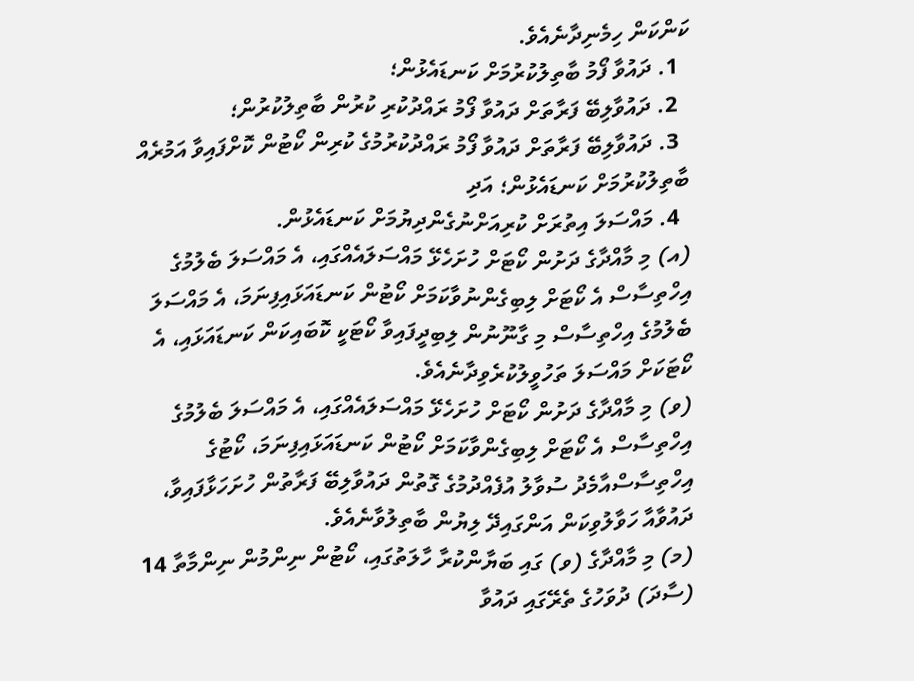ކަންކަން ހިމެނިދާނެއެވެ.
  1. ދައުވާ ފޯމު ބާތިލުކުރުމަށް ކަނޑައެޅުން؛
  2. ދައުވާލިބޭ ފަރާތަށް ދައުވާ ފޯމު ރައްދުކުރި ކުރުން ބާތިލުކުރުން؛
  3. ދައުވާލިބޭ ފަރާތަށް ދައުވާ ފޯމު ރައްދުކުރުމުގެ ކުރިން ކޯޓުން ކޮށްފައިވާ އަމުރެއް ބާތިލުކުރުމަށް ކަނޑައެޅުން؛ އަދި
  4. މައްސަލަ އިތުރަށް ކުރިއަށްނުގެންދިޔުމަށް ކަނޑައެޅުން.
(އ) މި މާއްދާގެ ދަށުން ކޯޓަށް ހުށަހެޅޭ މައްސަލައެއްގައި، އެ މައްސަލަ ބެލުމުގެ އިހްތިސާސް އެ ކޯޓަށް ލިބިގެންނުވާކަމަށް ކޯޓުން ކަނޑައަޅައިފިނަމަ، އެ މައްސަލަ ބެލުމުގެ އިހްތިސާސް މި ގާނޫނުން ލިބިދީފައިވާ ކޯޓަކީ ކޮބައިކަން ކަނޑައަޅައި، އެ ކޯޓަކަށް މައްސަލަ ތަހުވީލުކުރެވިދާނެއެވެ.
(ވ) މި މާއްދާގެ ދަށުން ކޯޓަށް ހުށަހެޅޭ މައްސަލައެއްގައި، އެ މައްސަލަ ބެލުމުގެ އިހްތިސާސް އެ ކޯޓަށް ލިބިގެންވާކަމަށް ކޯޓުން ކަނޑައަޅައިފިނަމަ، ކޯޓުގެ އިހްތިސާސްއާމެދު ސުވާލު އުފެއްދުމުގެ ގޮތުން ދައުވާލިބޭ ފަރާތުން ހުށަހަޅާފައިވާ، ދައުވާއާ ހަވާލުވިކަން އަންގައިދޭ ލިޔުން ބާތިލުވާނެއެވެ.
(މ) މި މާއްދާގެ (ވ) ގައި ބަޔާންކުރާ ހާލަތުގައި، ކޯޓުން ނިންމުން ނިންމާތާ 14 (ސާދަ) ދުވަހުގެ ތެރޭގައި ދައުވާ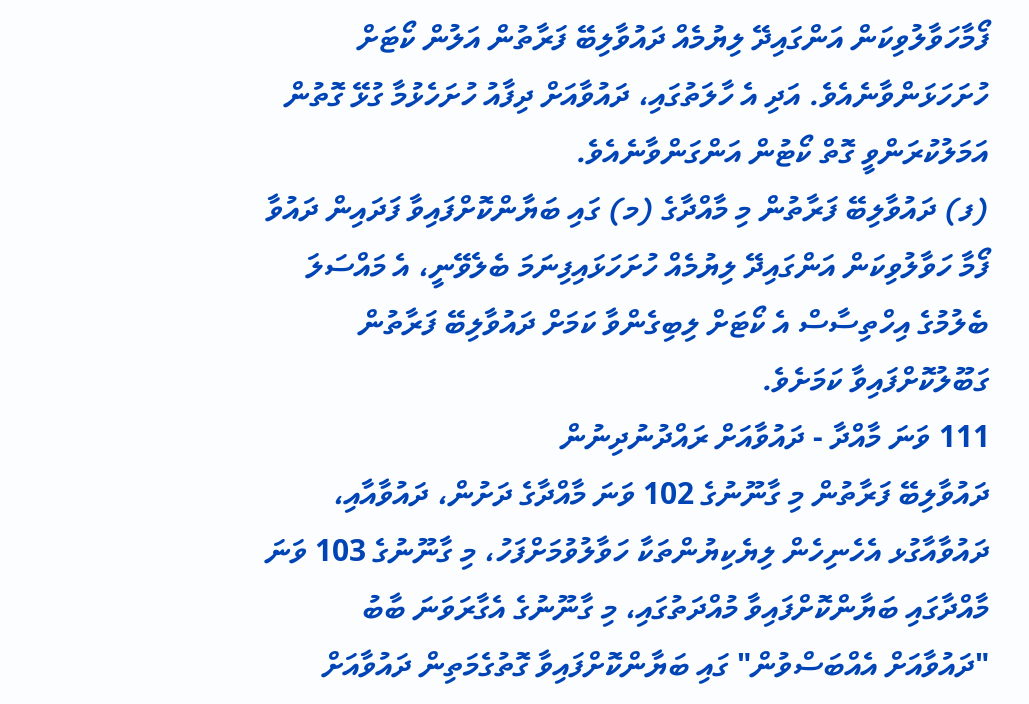ފޯމާހަވާލުވިކަން އަންގައިދޭ ލިޔުމެއް ދައުވާލިބޭ ފަރާތުން އަލުން ކޯޓަށް ހުށަހަޅަންވާނެއެވެ. އަދި އެ ހާލަތުގައި، ދައުވާއަށް ދިފާއު ހުށަހެޅުމާ ގުޅޭ ގޮތުން އަމަލުކުރަންވީ ގޮތް ކޯޓުން އަންގަންވާނެއެވެ.
(ފ) ދައުވާލިބޭ ފަރާތުން މި މާއްދާގެ (މ) ގައި ބަޔާންކޮށްފައިވާ ފަދައިން ދައުވާ ފޯމާ ހަވާލުވިކަން އަންގައިދޭ ލިޔުމެއް ހުށަހަޅައިފިނަމަ ބެލެވޭނީ، އެ މައްސަލަ ބެލުމުގެ އިހްތިސާސް އެ ކޯޓަށް ލިބިގެންވާ ކަމަށް ދައުވާލިބޭ ފަރާތުން ގަބޫލުކޮށްފައިވާ ކަމަށެވެ.
111 ވަނަ މާއްދާ - ދައުވާއަށް ރައްދުނުދިނުން
ދައުވާލިބޭ ފަރާތުން މި ގާނޫނުގެ 102 ވަނަ މާއްދާގެ ދަށުން، ދައުވާއާއި، ދައުވާއާގުޅ އެހެނިހެން ލިޔެކިޔުންތަކާ ހަވާލުވުމަށްފަހު، މި ގާނޫނުގެ 103 ވަނަ މާއްދާގައި ބަޔާންކޮށްފައިވާ މުއްދަތުގައި، މި ގާނޫނުގެ އެގާރަވަނަ ބާބު "ދައުވާއަށް އެއްބަސްވުން" ގައި ބަޔާންކޮށްފައިވާ ގޮތުގެމަތިން ދައުވާއަށް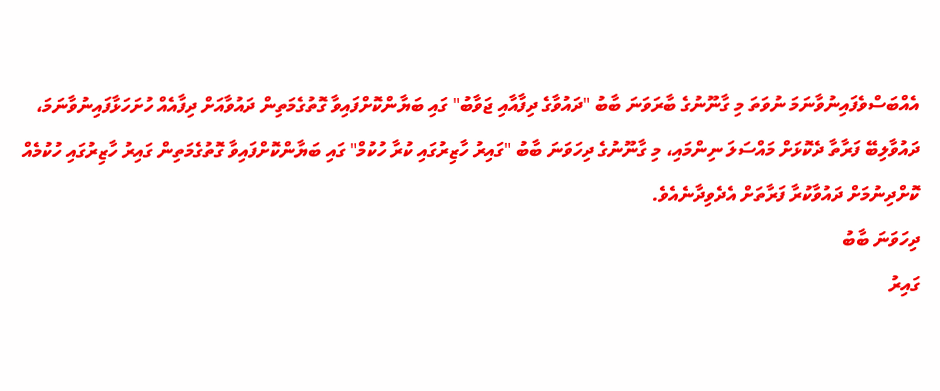އެއްބަސްވެފައިނުވާނަމަ ނުވަތަ މި ގާނޫނުގެ ބާރަވަނަ ބާބު "ދައުވާގެ ދިފާއާއި ޖަވާބު" ގައި ބަޔާންކޮށްފައިވާ ގޮތުގެމަތިން ދައުވާއަށް ދިފާއެއް ހުށަހަޅާފައިނުވާނަމަ، ދައުވާލިބޭ ފަރާތާ ދެކޮޅަށް މައްސަލަ ނިންމައި، މި ގާނޫނުގެ ދިހަވަނަ ބާބު "ގައިރު ހާޒިރުގައި ކުރާ ހުކުމް" ގައި ބަޔާންކޮށްފައިވާ ގޮތުގެމަތިން ގައިރު ހާޒިރުގައި ހުކުމެއް ކޮށްދިނުމަށް ދައުވާކުރާ ފަރާތަށް އެދެވިދާނެއެވެ.
ދިހަވަނަ ބާބު
ގައިރު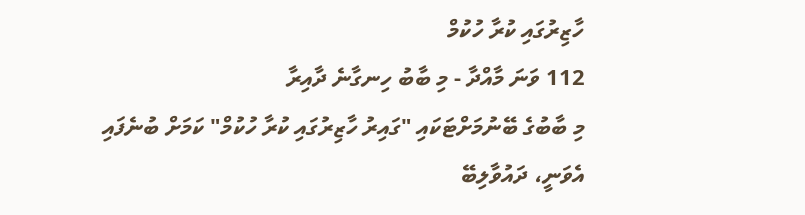ހާޒިރުގައި ކުރާ ހުކުމް
112 ވަނަ މާއްދާ - މި ބާބު ހިނގާނެ ދާއިރާ
މި ބާބުގެ ބޭނުމަށްޓަކައި "ގައިރު ހާޒިރުގައި ކުރާ ހުކުމް" ކަމަށް ބުނެފައި އެވަނީ، ދައުވާލިބޭ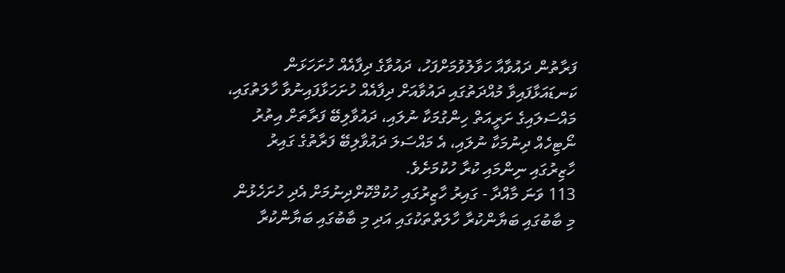ފަރާތުން ދައުވާއާ ހަވާލުވުމަށްފަހު، ދައުވާގެ ދިފާއެއް ހުށަހަޅަން ކަނޑައަޅާފައިވާ މުއްދަތުގައި ދައުވާއަށް ދިފާއެއް ހުށަހަޅާފައިނުވާ ހާލަތުގައި، މައްސަލައިގެ ށަރީއަތް ހިންގުމަކާ ނުލައި، ދައުވާލިބޭ ފަރާތަށް އިތުރު ނޯޓިހެއް ދިނުމަކާ ނުލައި، އެ މައްސަލަ ދައުވާލިބޭ ފަރާތުގެ ގައިރު ހާޒިރުގައި ނިންމައި ކުރާ ހުކުމަށެވެ.
113 ވަނަ މާއްދާ - ގައިރު ހާޒިރުގައި ހުކުމްކޮށްދިނުމަށް އެދި ހުށަހެޅުން
މި ބާބުގައި ބަޔާންކުރާ ހާލަތްތަކުގައި އަދި މި ބާބުގައި ބަޔާންކުރާ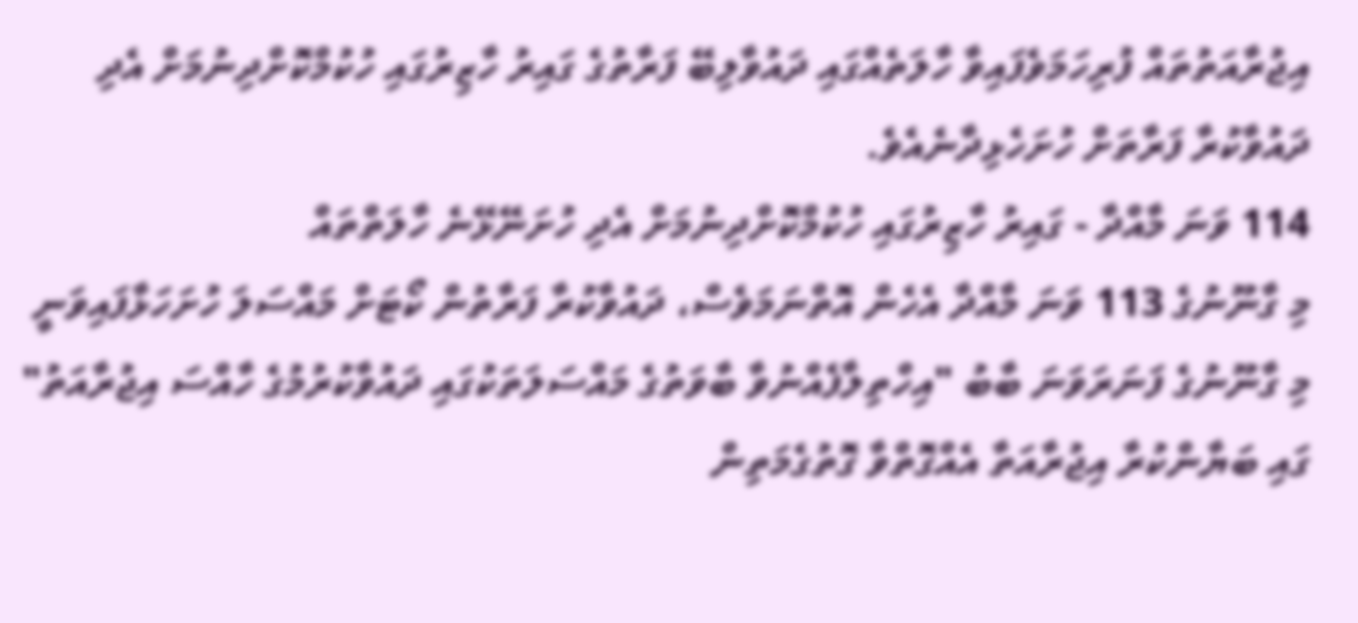އިޖުރާއަތުތައް ފުރިހަމަވެފައިވާ ހާލަތެއްގައި ދައުވާލިބޭ ފަރާތުގެ ގައިރު ހާޒިރުގައި ހުކުމްކޮށްދިނުމަށް އެދި ދައުވާކުރާ ފަރާތަށް ހުށަހެޅިދާނެއެވެ.
114 ވަނަ މާއްދާ - ގައިރު ހާޒިރުގައި ހުކުމްކޮށްދިނުމަށް އެދި ހުށަނޭޅޭނެ ހާލަތްތައް
މި ގާނޫނުގެ 113 ވަނަ މާއްދާ އެހެން އޮތްނަމަވެސް، ދައުވާކުރާ ފަރާތުން ކޯޓަށް މައްސަލަ ހުށަހަޅާފައިވަނީ މި ގާނޫނުގެ ފަނަރަވަނަ ބާބު "އިހްތިލާފެއްނުވާ ބާވަތުގެ މައްސަލަތަކުގައި ދައުވާކުރުމުގެ ހާއްސަ އިޖުރާއަތު" ގައި ބަޔާންކުރާ އިޖުރާއަތާ އެއްގޮތްވާ ގޮތުގެމަތިން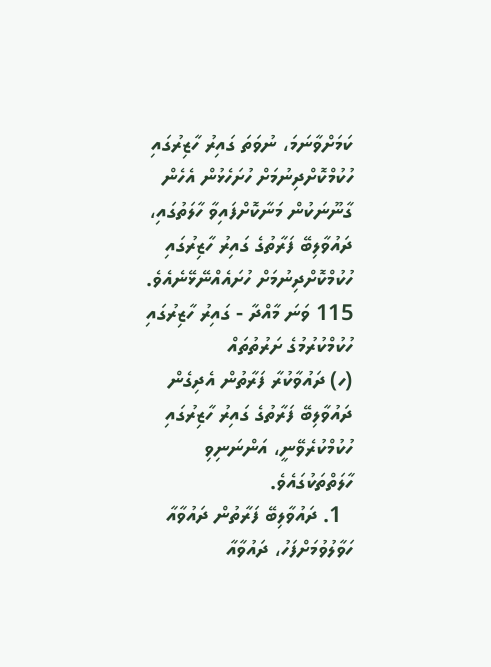ކަމަށްވާނަމަ، ނުވަތަ ގައިރު ހާޒިރުގައި ހުކުމްކޮށްދިނުމަށް ހުށަހެޅުން އެހެން ގާނޫނަކުން މަނާކޮށްފައިވާ ހާލަތުގައި، ދައުވާލިބޭ ފަރާތުގެ ގައިރު ހާޒިރުގައި ހުކުމްކޮށްދިނުމަށް ހުށައެއްނޭޅޭނެއެވެ.
115 ވަނަ މާއްދާ - ގައިރު ހާޒިރުގައި ހުކުމްކުރުމުގެ ށަރުތުތައް
(ހ) ދައުވާކުރާ ފަރާތުން އެދިގެން ދައުވާލިބޭ ފަރާތުގެ ގައިރު ހާޒިރުގައި ހުކުމްކުރެވޭނީ، އަންނަނިވި ހާލަތްތަކުގައެވެ.
  1. ދައުވާލިބޭ ފަރާތުން ދައުވާއާ ހަވާލުވުމަށްފަހު، ދައުވާއާ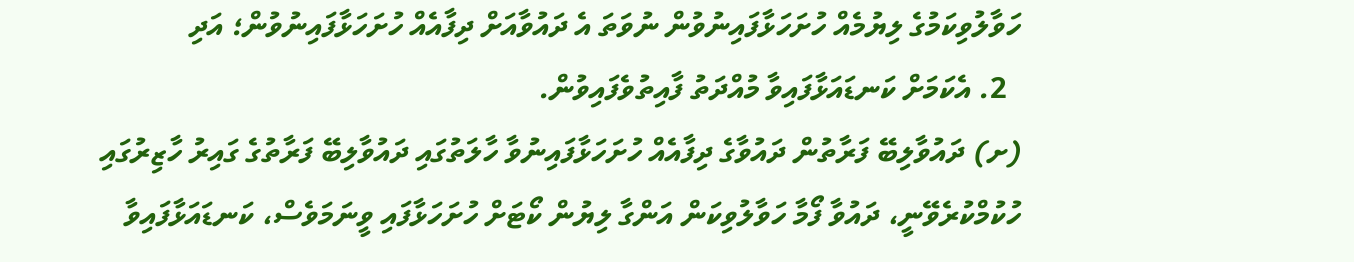ހަވާލުވިކަމުގެ ލިޔުމެއް ހުށަހަޅާފައިނުވުން ނުވަތަ އެ ދައުވާއަށް ދިފާއެއް ހުށަހަޅާފައިނުވުން؛ އަދި
  2. އެކަމަށް ކަނޑައަޅާފައިވާ މުއްދަތު ފާއިތުވެފައިވުން.
(ށ) ދައުވާލިބޭ ފަރާތުން ދައުވާގެ ދިފާއެއް ހުށަހަޅާފައިނުވާ ހާލަތުގައި ދައުވާލިބޭ ފަރާތުގެ ގައިރު ހާޒިރުގައި ހުކުމްކުރެވޭނީ، ދައުވާ ފޯމާ ހަވާލުވިކަން އަންގާ ލިޔުން ކޯޓަށް ހުށަހަޅާފައި ވީނަމަވެސް، ކަނޑައަޅާފައިވާ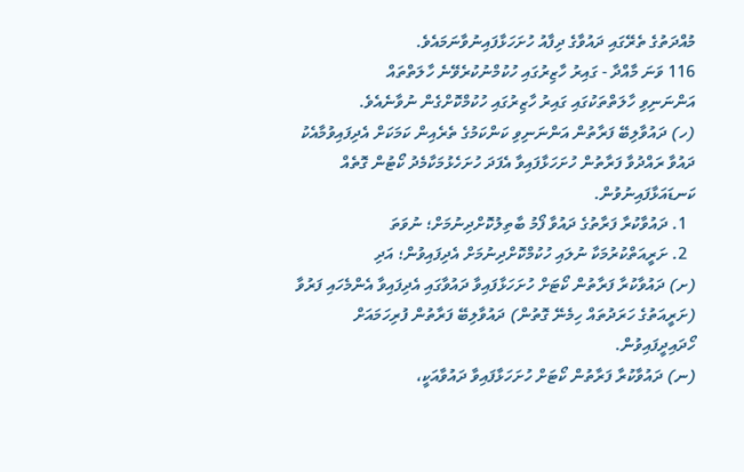މުއްދަތުގެ ތެރޭގައި ދައުވާގެ ދިފާއު ހުށަހަޅާފައިނުވާނަމައެވެ.
116 ވަނަ މާއްދާ - ގައިރު ހާޒިރުގައި ހުކުމްނުކުރެވޭނެ ހާލަތްތައް
އަންނަނިވި ހާލަތްތަކުގައި ގައިރު ހާޒިރުގައި ހުކުމްކޮށްގެން ނުވާނެއެވެ.
(ހ) ދައުވާލިބޭ ފަރާތުން އަންނަނިވި ކަންކަމުގެ ތެރެއިން ކަމަކަށް އެދިފައިވުމާއެކު ދައުވާ ރައްދުވާ ފަރާތުން ހުށަހަޅާފައިވާ އެފަދަ ހުށަހެޅުމަކާމެދު ކޯޓުން ގޮތެއް ކަނޑައަޅާފައިނުވުން.
  1. ދައުވާކުރާ ފަރާތުގެ ދައުވާ ފޯމު ބާތިލުކޮށްދިނުމަށް؛ ނުވަތަ
  2. ށަރީއަތްކުރުމަކާ ނުލައި ހުކުމްކޮށްދިނުމަށް އެދިފައިވުން؛ އަދި
(ށ) ދައުވާކުރާ ފަރާތުން ކޯޓަށް ހުށަހަޅާފައިވާ ދައުވާގައި އެދިފައިވާ އެންމެހައި ފަރުވާ (ށަރީއަތުގެ ހަރަދުތައް ހިމެނޭ ގޮތުން) ދައުވާލިބޭ ފަރާތުން ފުރިހަމައަށް ހޯދައިދީފައިވުން.
(ނ) ދައުވާކުރާ ފަރާތުން ކޯޓަށް ހުށަހަޅާފައިވާ ދައުވާއަކީ،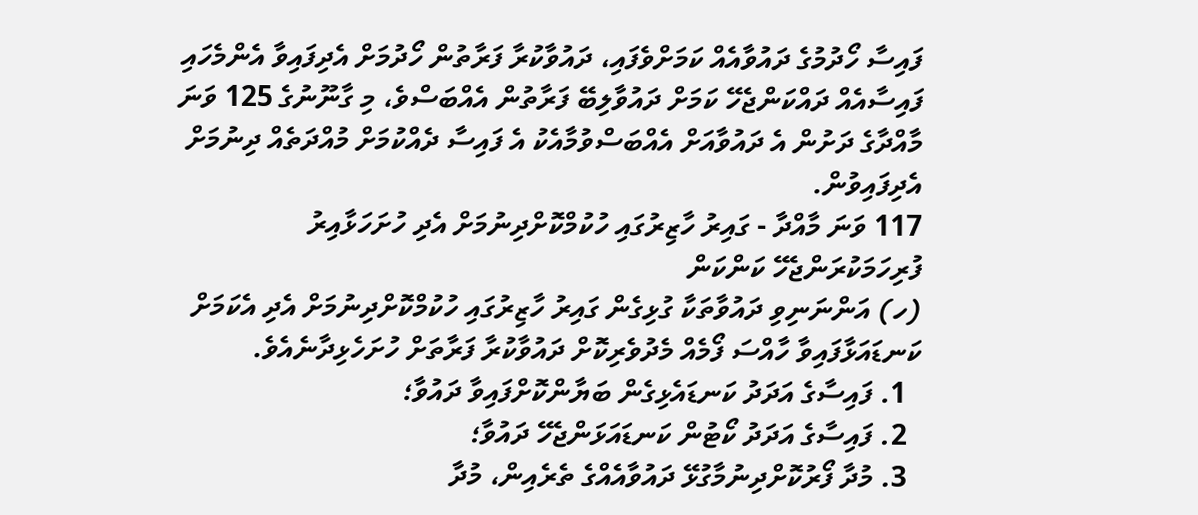ފައިސާ ހޯދުމުގެ ދައުވާއެއް ކަމަށްވެފައި، ދައުވާކުރާ ފަރާތުން ހޯދުމަށް އެދިފައިވާ އެންމެހައި ފައިސާއެއް ދައްކަންޖެހޭ ކަމަށް ދައުވާލިބޭ ފަރާތުން އެއްބަސްވެ، މި ގާނޫނުގެ 125 ވަނަ މާއްދާގެ ދަށުން އެ ދައުވާއަށް އެއްބަސްވުމާއެކު އެ ފައިސާ ދެއްކުމަށް މުއްދަތެއް ދިނުމަށް އެދިފައިވުން.
117 ވަނަ މާއްދާ - ގައިރު ހާޒިރުގައި ހުކުމްކޮށްދިނުމަށް އެދި ހުށަހަޅާއިރު ފުރިހަމަކުރަންޖެހޭ ކަންކަން
(ހ) އަންނަނިވި ދައުވާތަކާ ގުޅިގެން ގައިރު ހާޒިރުގައި ހުކުމްކޮށްދިނުމަށް އެދި އެކަމަށް ކަނޑައަޅާފައިވާ ހާއްސަ ފޯމެއް މެދުވެރިކޮށް ދައުވާކުރާ ފަރާތަށް ހުށަހެޅިދާނެއެވެ.
  1. ފައިސާގެ އަދަދު ކަނޑައެޅިގެން ބަޔާންކޮށްފައިވާ ދައުވާ؛
  2. ފައިސާގެ އަދަދު ކޯޓުން ކަނޑައަޅަންޖެހޭ ދައުވާ؛
  3. މުދާ ފޯރުކޮށްދިނުމާގުޅޭ ދައުވާއެއްގެ ތެރެއިން، މުދާ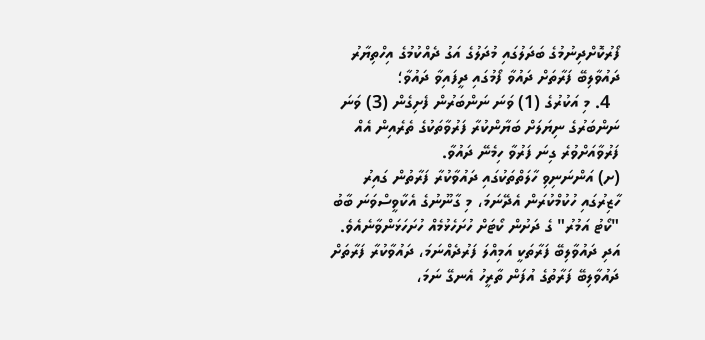ފޯރުކޮށްދިނުމުގެ ބަދަލުގައި މުދަލުގެ އަގު ދެއްކުމުގެ އިހްތިޔާރު ދައުވާލިބޭ ފަރާތަށް ދައުވާ ފޯމުގައި ދީފައިވާ ދައުވާ؛
  4. މި އަކުރުގެ (1) ވަނަ ނަންބަރުން ފެށިގެން (3) ވަނަ ނަންބަރުގެ ނިޔަލަށް ބަޔާންކުރާ ފަރުވާތަކުގެ ތެރެއިން އެއް ފަރުވާއަށްވުރެ ގިނަ ފަރުވާ ހިމެނޭ ދައުވާ.
(ށ) އަންނަނިވި ހާލަތްތަކުގައި ދައުވާކުރާ ފަރާތުން ގައިރު ހާޒިރުގައި ހުކުމްކުރަން އެދޭނަމަ، މި ގާނޫނުގެ އެކާވީސްވަނަ ބާބު "ކޯޓު އަމުރު" ގެ ދަށުން ކޯޓަށް ހުށަހެޅުމެއް ހުށަހަޅަންވާނެއެވެ. އަދި ދައުވާލިބޭ ފަރާތަކީ އަމިއްލަ ފަރުދެއްނަމަ، ދައުވާކުރާ ފަރާތަށް ދައުވާލިބޭ ފަރާތުގެ އުފަން ތާރީހު އެނގޭ ނަމަ،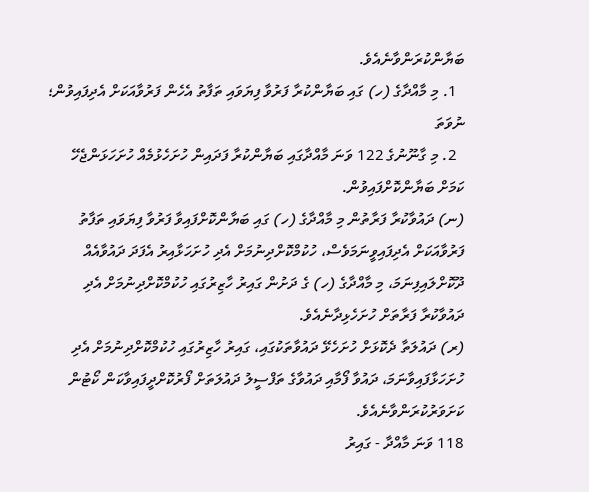ބަޔާންކުރަންވާނެއެވެ.
  1. މި މާއްދާގެ (ހ) ގައި ބަޔާންކުރާ ފަރުވާ ފިޔަވައި ތަފާތު އެހެން ފަރުވާއަކަށް އެދިފައިވުން؛ ނުވަތަ
  2. މި ގާނޫނުގެ 122 ވަނަ މާއްދާގައި ބަޔާންކުރާ ފަދައިން ހުށަހެޅުމެއް ހުށަހަޅަންޖެހޭ ކަމަށް ބަޔާންކޮށްފައިވުން.
(ނ) ދައުވާކުރާ ފަރާތުން މި މާއްދާގެ (ހ) ގައި ބަޔާންކޮށްފައިވާ ފަރުވާ ފިޔަވައި ތަފާތު ފަރުވާއަކަށް އެދިފައިވީނަމަވެސް، ހުކުމްކޮށްދިނުމަށް އެދި ހުށަހަޅާއިރު އެފަދަ ދައުވާއެއް ދޫކޮށްލައިފިނަމަ، މި މާއްދާގެ (ހ) ގެ ދަށުން ގައިރު ހާޒިރުގައި ހުކުމްކޮށްދިނުމަށް އެދި ދައުވާކުރާ ފަރާތަށް ހުށަހެޅިދާނެއެވެ.
(ރ) ދައުލަތާ ދެކޮޅަށް ހުށަހެޅޭ ދައުވާތަކުގައި، ގައިރު ހާޒިރުގައި ހުކުމްކޮށްދިނުމަށް އެދި ހުށަހަޅާފައިވާނަމަ، ދައުވާ ފޯމާއި ދައުވާގެ ތަފްސީލު ދައުލަތަށް ފޯރުކޮށްދީފައިވާކަން ކޯޓުން ކަށަވަރުކުރަންވާނެއެވެ.
118 ވަނަ މާއްދާ - ގައިރު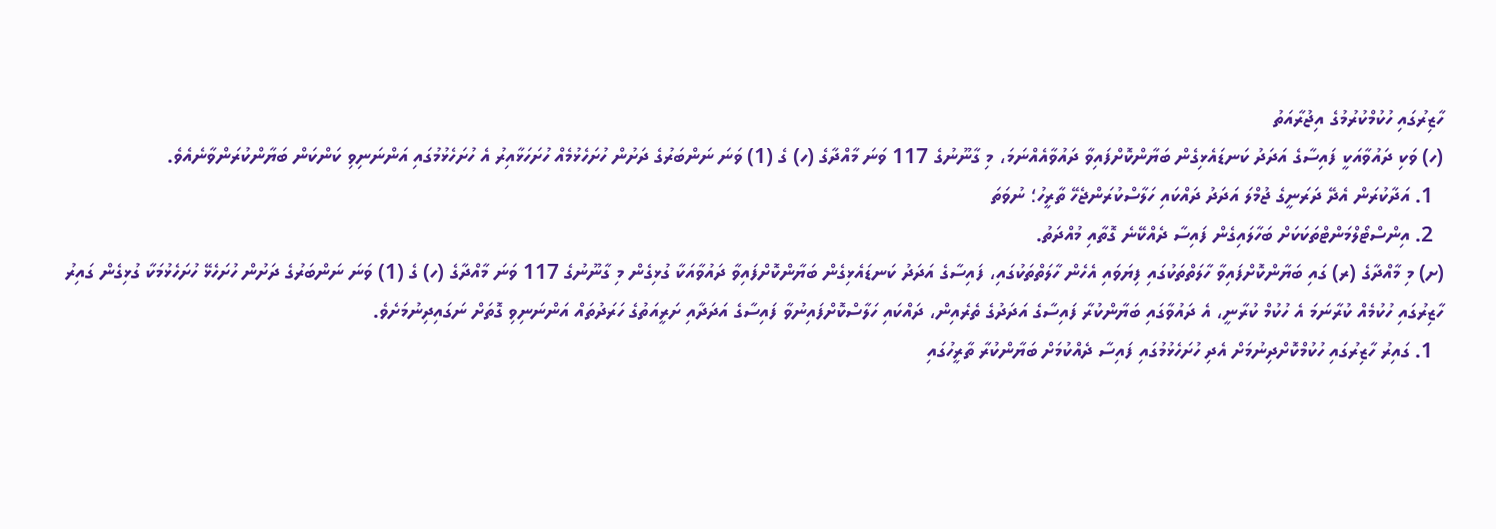ހާޒިރުގައި ހުކުމްކުރުމުގެ އިޖުރާއަތު
(ހ) ވަކި ދައުވާއަކީ ފައިސާގެ އަދަދު ކަނޑައެޅިގެން ބަޔާންކޮށްފައިވާ ދައުވާއެއްނަމަ، މި ގާނޫނުގެ 117 ވަނަ މާއްދާގެ (ހ) ގެ (1) ވަނަ ނަންބަރުގެ ދަށުން ހުށަހެޅުމެއް ހުށަހަޅާއިރު އެ ހުށަހެޅުމުގައި އަންނަނިވި ކަންކަން ބަޔާންކުރަންވާނެއެވެ.
  1. އަދާކުރަން އެދޭ ދަރަނީގެ ޖުމްލަ އަދަދު ދައްކައި ހަލާސްކުރަންޖެހޭ ތާރީހު؛ ނުވަތަ
  2. އިންސްޓޯލްމަންޓްތަކަކަށް ބަހާލައިގެން ފައިސާ ދެއްކޭނެ ގޮތާއި މުއްދަތު.
(ށ) މި މާއްދާގެ (ރ) ގައި ބަޔާންކޮށްފައިވާ ހާލަތްތަކުގައި ފިޔަވައި އެހެން ހާލަތްތަކުގައި، ފައިސާގެ އަދަދު ކަނޑައެޅިގެން ބަޔާންކޮށްފައިވާ ދައުވާއަކާ ގުޅިގެން މި ގާނޫނުގެ 117 ވަނަ މާއްދާގެ (ހ) ގެ (1) ވަނަ ނަންބަރުގެ ދަށުން ހުށަހެޅޭ ހުށަހެޅުމަކާ ގުޅިގެން ގައިރު ހާޒިރުގައި ހުކުމެއް ކުރާނަމަ އެ ހުކުމް ކުރާނީ، އެ ދައުވާގައި ބަޔާންކުރާ ފައިސާގެ އަދަދުގެ ތެރެއިން، ދައްކައި ހަލާސްކޮށްފައިނުވާ ފައިސާގެ އަދަދާއި ށަރީއަތުގެ ހަރަދުތައް އަންނަނިވި ގޮތަށް ނަގައިދިނުމަށެވެ.
  1. ގައިރު ހާޒިރުގައި ހުކުމްކޮށްދިނުމަށް އެދި ހުށަހެޅުމުގައި ފައިސާ ދެއްކުމަށް ބަޔާންކުރާ ތާރީހުގައި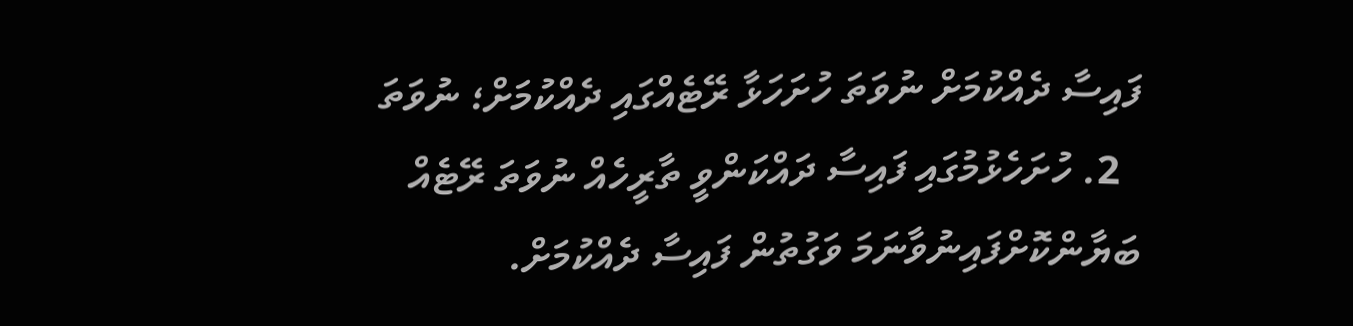ފައިސާ ދެއްކުމަށް ނުވަތަ ހުށަހަޅާ ރޭޓެއްގައި ދެއްކުމަށް؛ ނުވަތަ
  2. ހުށަހެޅުމުގައި ފައިސާ ދައްކަންވީ ތާރީހެއް ނުވަތަ ރޭޓެއް ބަޔާންކޮށްފައިނުވާނަމަ ވަގުތުން ފައިސާ ދެއްކުމަށް.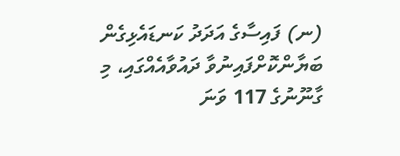(ނ) ފައިސާގެ އަދަދު ކަނޑައެޅިގެން ބަޔާންކޮށްފައިނުވާ ދައުވާއެއްގައި، މި ގާނޫނުގެ 117 ވަނަ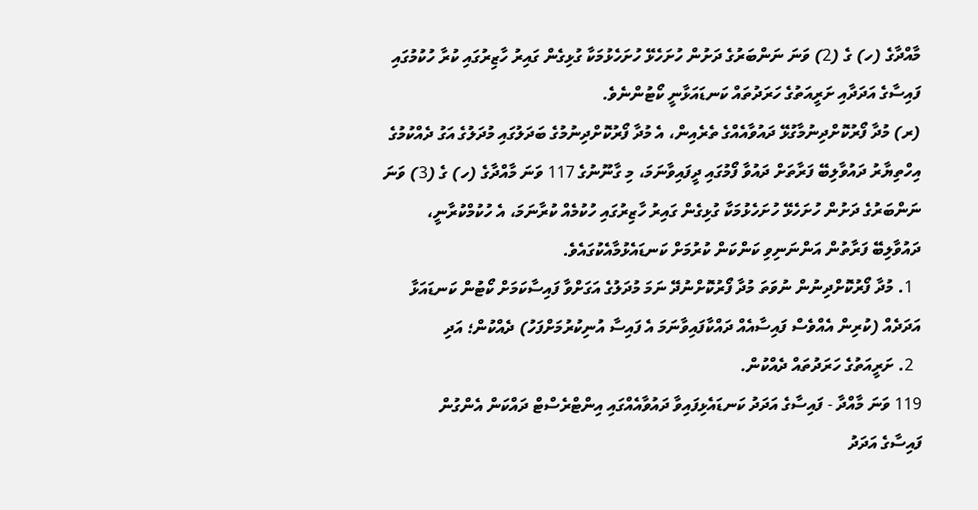މާއްދާގެ (ހ) ގެ (2) ވަނަ ނަންބަރުގެ ދަށުން ހުށަހެޅޭ ހުށަހެޅުމަކާ ގުޅިގެން ގައިރު ހާޒިރުގައި ކުރާ ހުކުމުގައި ފައިސާގެ އަދަދާއި ށަރީއަތުގެ ހަރަދުތައް ކަނޑައަޅާނީ ކޯޓުންނެވެ.
(ރ) މުދާ ފޯރުކޮށްދިނުމާގުޅޭ ދައުވާއެއްގެ ތެރެއިން، އެ މުދާ ފޯރުކޮށްދިނުމުގެ ބަދަލުގައި މުދަލުގެ އަގު ދެއްކުމުގެ އިހްތިޔާރު ދައުވާލިބޭ ފަރާތަށް ދައުވާ ފޯމުގައި ދީފައިވާނަމަ، މި ގާނޫނުގެ 117 ވަނަ މާއްދާގެ (ހ) ގެ (3) ވަނަ ނަންބަރުގެ ދަށުން ހުށަހެޅޭ ހުށަހެޅުމަކާ ގުޅިގެން ގައިރު ހާޒިރުގައި ހުކުމެއް ކުރާނަމަ، އެ ހުކުމްކުރާނީ، ދައުވާލިބޭ ފަރާތުން އަންނަނިވި ކަންކަން ކުރުމަށް ކަނޑައެޅުމާއެކުގައެވެ.
  1. މުދާ ފޯރުކޮށްދިނުން ނުވަތަ މުދާ ފޯރުކޮށްނުދޭ ނަމަ މުދަލުގެ އަގަށްވާ ފައިސާކަމަށް ކޯޓުން ކަނޑައަޅާ އަދަދެއް (ކުރިން އެއްވެސް ފައިސާއެއް ދައްކާފައިވާނަމަ އެ ފައިސާ އުނިކުރުމަށްފަހު) ދެއްކުން؛ އަދި
  2. ށަރީއަތުގެ ހަރަދުތައް ދެއްކުން.
119 ވަނަ މާއްދާ - ފައިސާގެ އަދަދު ކަނޑައެޅިފައިވާ ދައުވާއެއްގައި އިންޓްރެސްޓް ދައްކަން އެންގުން
ފައިސާގެ އަދަދު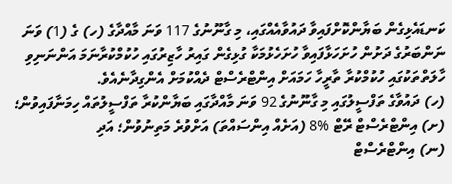ކަނޑައެޅިގެން ބަޔާންކޮށްފައިވާ ދައުވާއެއްގައި، މި ގާނޫނުގެ 117 ވަނަ މާއްދާގެ (ހ) ގެ (1) ވަނަ ނަންބަރުގެ ދަށުން ހުށަހަޅާފައިވާ ހުށަހެޅުމަކާ ގުޅިގެން ގައިރު ހާޒިރުގައި ހުކުމްކުރާނަމަ އަންނަނިވި ހާލަތްތަކުގައި ހުކުމްކުރާ ތާރީހާ ހަމައަށް އިންޓްރެސްޓް ދެއްކުމަށް އެންގިދާނެއެވެ.
(ހ) ދައުވާގެ ތަފްސީލުގައި މި ގާނޫނުގެ 92 ވަނަ މާއްދާގައި ބަޔާންކުރާ ތަފްސީލުތައް ހިމަނާފައިވުން؛
(ށ) އިންޓްރެސްޓް ރޭޓް %8 (އަށެއް އިންސައްތަ) އަށްވުރެ މަތިނުވުން؛ އަދި
(ނ) އިންޓްރެސްޓް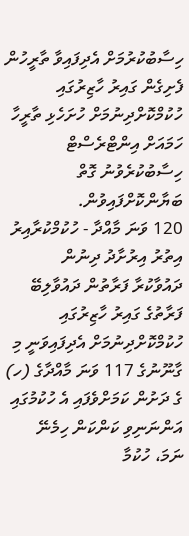ހިސާބުކުރުމަށް އެދިފައިވާ ތާރީހުން ފެށިގެން ގައިރު ހާޒިރުގައި ހުކުމްކޮށްދިނުމަށް ހުށަހެޅި ތާރީހާ ހަމައަށް އިންޓްރެސްޓް ހިސާބުކުރެވުނު ގޮތް ބަޔާންކޮށްފައިވުން.
120 ވަނަ މާއްދާ - ހުކުމްކުރާއިރު އިތުރު އިރުށާދު ދިނުން
ދައުވާކުރާ ފަރާތުން ދައުވާލިބޭ ފަރާތުގެ ގައިރު ހާޒިރުގައި ހުކުމްކޮށްދިނުމަށް އެދިފައިވަނީ މި ގާނޫނުގެ 117 ވަނަ މާއްދާގެ (ހ) ގެ ދަށުން ކަމަށްވެފައި އެ ހުކުމުގައި އަންނަނިވި ކަންކަން ހިމެނޭ ނަމަ، ހުކުމާ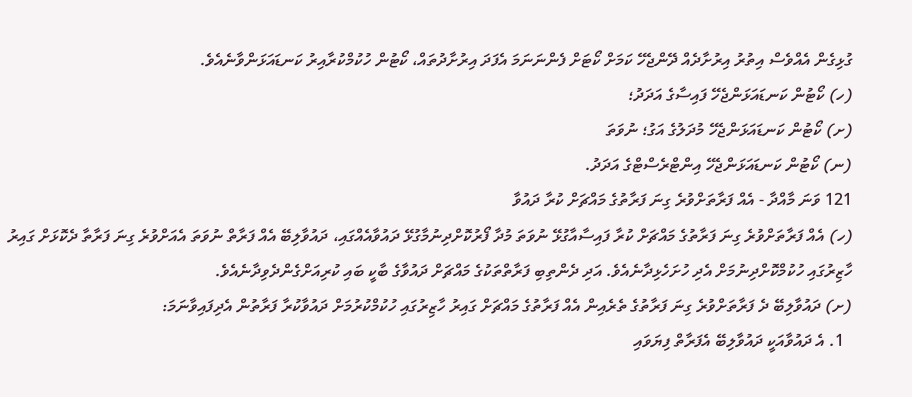ގުޅިގެން އެއްވެސް އިތުރު އިރުށާދެއް ދޭންޖެހޭ ކަމަށް ކޯޓަށް ފެންނަނަމަ އެފަދަ އިރުށާދުތައް، ކޯޓުން ހުކުމްކުރާއިރު ކަނޑައަޅަންވާނެއެވެ.
(ހ) ކޯޓުން ކަނޑައަޅަންޖެހޭ ފައިސާގެ އަދަދު؛
(ށ) ކޯޓުން ކަނޑައަޅަންޖެހޭ މުދަލުގެ އަގު؛ ނުވަތަ
(ނ) ކޯޓުން ކަނޑައަޅަންޖެހޭ އިންޓްރެސްޓްގެ އަދަދު.
121 ވަނަ މާއްދާ - އެއް ފަރާތަށްވުރެ ގިނަ ފަރާތުގެ މައްޗަށް ކުރާ ދައުވާ
(ހ) އެއް ފަރާތަށްވުރެ ގިނަ ފަރާތުގެ މައްޗަށް ކުރާ ފައިސާއާގުޅޭ ނުވަތަ މުދާ ފޯރުކޮށްދިނުމާގުޅޭ ދައުވާއެއްގައި، ދައުވާލިބޭ އެއް ފަރާތް ނުވަތަ އެއަށްވުރެ ގިނަ ފަރާތާ ދެކޮޅަށް ގައިރު ހާޒިރުގައި ހުކުމްކޮށްދިނުމަށް އެދި ހުށަހެޅިދާނެއެވެ. އަދި ދެންތިބި ފަރާތްތަކުގެ މައްޗަށް ދައުވާގެ ބާކީ ބައި ކުރިއަށްގެންދެވިދާނެއެވެ.
(ށ) ދައުވާލިބޭ ދެ ފަރާތަށްވުރެ ގިނަ ފަރާތުގެ ތެރެއިން އެއް ފަރާތުގެ މައްޗަށް ގައިރު ހާޒިރުގައި ހުކުމްކުރުމަށް ދައުވާކުރާ ފަރާތުން އެދިފައިވާނަމަ:
  1. އެ ދައުވާއަކީ ދައުވާލިބޭ އެފަރާތް ފިޔަވައި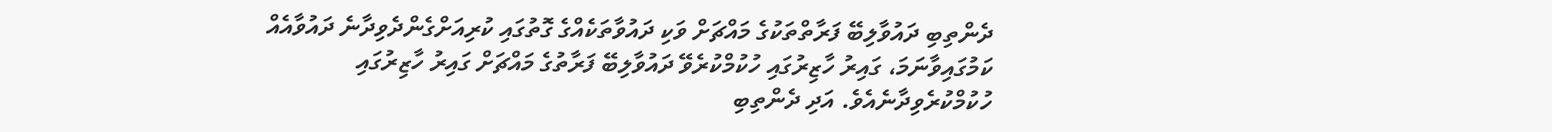ދެންތިބި ދައުވާލިބޭ ފަރާތްތަކުގެ މައްޗަށް ވަކި ދައުވާތަކެއްގެ ގޮތުގައި ކުރިއަށްގެންދެވިދާނެ ދައުވާއެއް ކަމުގައިވާނަމަ، ގައިރު ހާޒިރުގައި ހުކުމްކުރެވޭ ދައުވާލިބޭ ފަރާތުގެ މައްޗަށް ގައިރު ހާޒިރުގައި ހުކުމްކުރެވިދާނެއެވެ. އަދި ދެންތިބި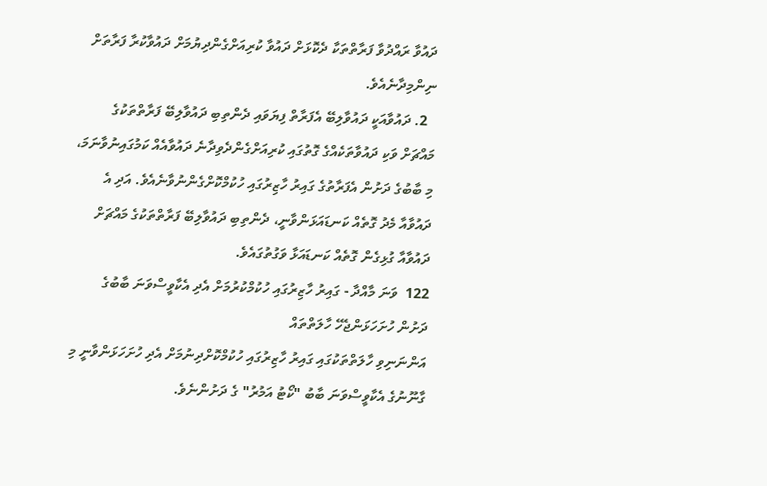ދައުވާ ރައްދުވާ ފަރާތްތަކާ ދެކޮޅަށް ދައުވާ ކުރިއަށްގެންދިޔުމަށް ދައުވާކުރާ ފަރާތަށް ނިންމިދާނެއެވެ.
  2. ދައުވާއަކީ ދައުވާލިބޭ އެފަރާތް ފިޔަވައި ދެންތިބި ދައުވާލިބޭ ފަރާތްތަކުގެ މައްޗަށް ވަކި ދައުވާތަކެއްގެ ގޮތުގައި ކުރިއަށްގެންދެވިދާނެ ދައުވާއެއް ކަމުގައިނުވާނަމަ، މި ބާބުގެ ދަށުން އެފަރާތުގެ ގައިރު ހާޒިރުގައި ހުކުމްކޮށްގެންނުވާނެއެވެ. އަދި އެ ދައުވާއާ މެދު ގޮތެއް ކަނޑައަޅަންވާނީ، ދެންތިބި ދައުވާލިބޭ ފަރާތްތަކުގެ މައްޗަށް ދައުވާއާ ގުޅިގެން ގޮތެއް ކަނޑައަޅާ ވަގުތުގައެވެ.
122  ވަނަ މާއްދާ - ގައިރު ހާޒިރުގައި ހުކުމްކުރުމަށް އެދި އެކާވީސްވަނަ ބާބުގެ ދަށުން ހުށަހަޅަންޖެހޭ ހާލަތްތައް
އަންނަނިވި ހާލަތްތަކުގައި ގައިރު ހާޒިރުގައި ހުކުމްކޮށްދިނުމަށް އެދި ހުށަހަޅަންވާނީ މި ގާނޫނުގެ އެކާވީސްވަނަ ބާބު "ކޯޓު އަމުރު" ގެ ދަށުންނެވެ.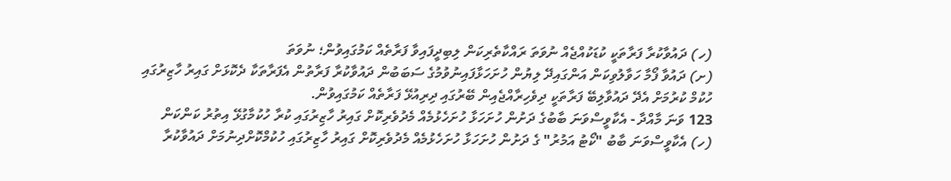(ހ) ދައުވާކުރާ ފަރާތަކީ ކުޑަކުއްޖެއް ނުވަތަ ރައްކާތެރިކަން ލިބިދީފައިވާ ފަރާތެއް ކަމުގައިވުން؛ ނުވަތަ
(ށ) ދައުވާ ފޯމާ ހަވާލުވިކަން އަންގައިދޭ ލިޔުން ހުށަހަޅާފައިނުވުމުގެ ސަބަބުން ދައުވާކުރާ ފަރާތުން އެފަރާތަކާ ދެކޮޅަށް ގައިރު ހާޒިރުގައި ހުކުމް ކުރުމަށް އެދޭ ދައުވާލިބޭ ފަރާތަކީ ދިވެހިރާއްޖެއިން ބޭރުގައި ދިރިއުޅޭ ފަރާތެއް ކަމުގައިވުން.
123 ވަނަ މާއްދާ - އެކާވީސްވަނަ ބާބުގެ ދަށުން ހުށަހަޅާ ހުށަހެޅުމެއް މެދުވެރިކޮށް ގައިރު ހާޒިރުގައި ކުރާ ހުކުމާގުޅޭ އިތުރު ކަންކަން
(ހ) އެކާވީސްވަނަ ބާބު "ކޯޓު އަމުރު" ގެ ދަށުން ހުށަހަޅާ ހުށަހެޅުމެއް މެދުވެރިކޮށް ގައިރު ހާޒިރުގައި ހުކުމްކޮށްދިނުމަށް ދައުވާކުރާ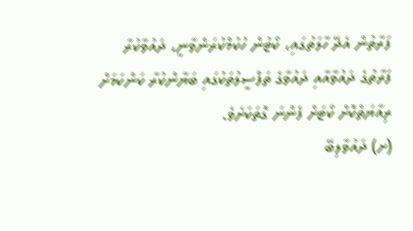ފަރާތުން އެދޭ ހާލަތުގައި، ކޯޓުން ހުކުމްކުރަންވާނީ، ދައުވާކުރާ ފަރާތުގެ ދައުވާއާއި ދައުވާގެ ތަފްސީލުތަކުގައި ބަޔާންކުރާ ކަންކަމަށް ރިއާޔަތްކޮށް ކޯޓަށް ފެންނަ ގޮތަކަށެވެ.
(ށ) ދައުވާލިބޭ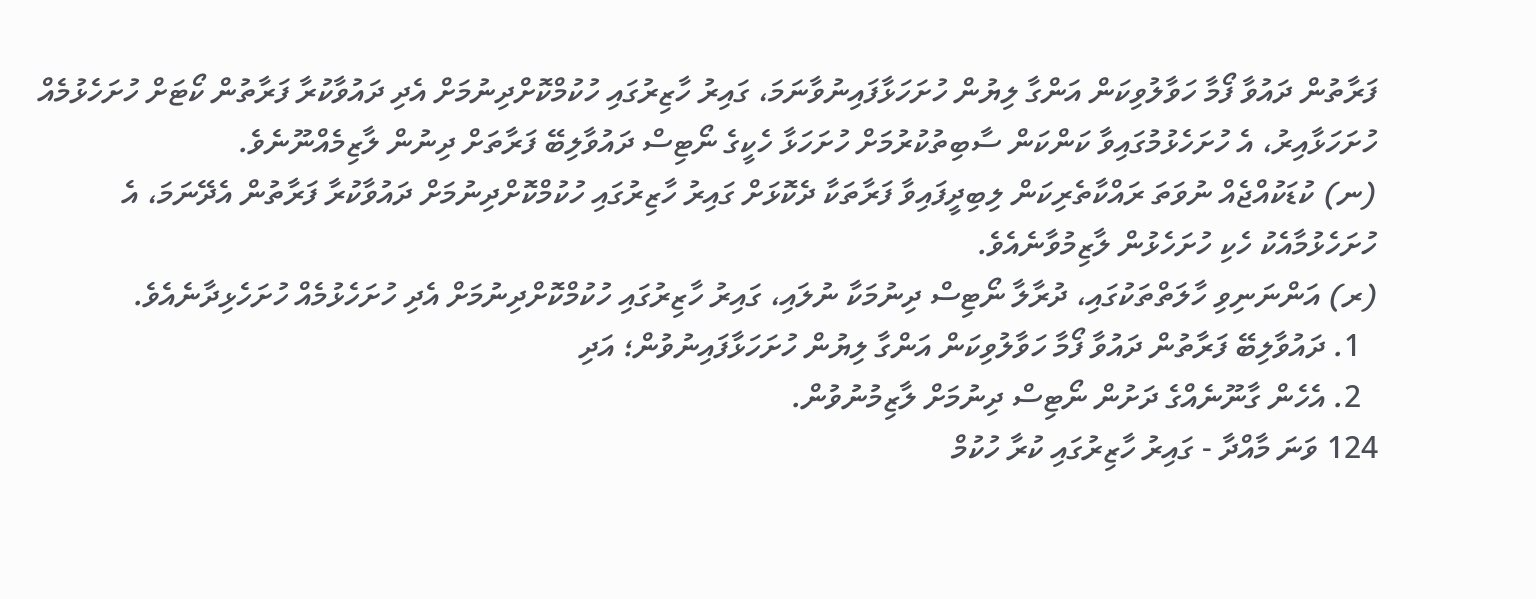ފަރާތުން ދައުވާ ފޯމާ ހަވާލުވިކަން އަންގާ ލިޔުން ހުށަހަޅާފައިނުވާނަމަ، ގައިރު ހާޒިރުގައި ހުކުމްކޮށްދިނުމަށް އެދި ދައުވާކުރާ ފަރާތުން ކޯޓަށް ހުށަހެޅުމެއް ހުށަހަޅާއިރު، އެ ހުށަހެޅުމުގައިވާ ކަންކަން ސާބިތުކުރުމަށް ހުށަހަޅާ ހެކީގެ ނޯޓިސް ދައުވާލިބޭ ފަރާތަށް ދިނުން ލާޒިމެއްނޫނެވެ.
(ނ) ކުޑަކުއްޖެއް ނުވަތަ ރައްކާތެރިކަން ލިބިދީފައިވާ ފަރާތަކާ ދެކޮޅަށް ގައިރު ހާޒިރުގައި ހުކުމްކޮށްދިނުމަށް ދައުވާކުރާ ފަރާތުން އެދޭނަމަ، އެ ހުށަހެޅުމާއެކު ހެކި ހުށަހެޅުން ލާޒިމުވާނެއެވެ.
(ރ) އަންނަނިވި ހާލަތްތަކުގައި، ދުރާލާ ނޯޓިސް ދިނުމަކާ ނުލައި، ގައިރު ހާޒިރުގައި ހުކުމްކޮށްދިނުމަށް އެދި ހުށަހެޅުމެއް ހުށަހެޅިދާނެއެވެ.
  1. ދައުވާލިބޭ ފަރާތުން ދައުވާ ފޯމާ ހަވާލުވިކަން އަންގާ ލިޔުން ހުށަހަޅާފައިނުވުން؛ އަދި
  2. އެހެން ގާނޫނެއްގެ ދަށުން ނޯޓިސް ދިނުމަށް ލާޒިމުނުވުން.
124 ވަނަ މާއްދާ - ގައިރު ހާޒިރުގައި ކުރާ ހުކުމް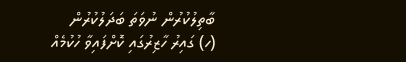ބާތިލުކުރުން ނުވަތަ ބަދަލުކުރުން
(ހ) ގައިރު ހާޒިރުގައި ކޮށްފައިވާ ހުކުމެއް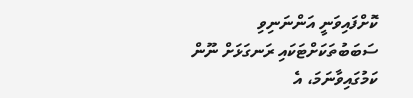ކޮށްފައިވަނީ އަންނަނިވި ސަބަބުތަކަށްޓަކައި ރަނގަޅަށް ނޫން ކަމުގައިވާނަމަ، އެ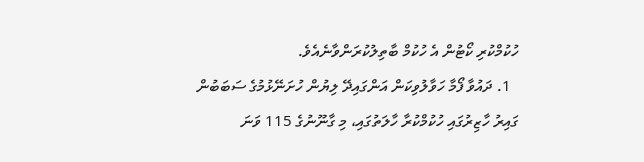ހުކުމްކުރި ކޯޓުން އެ ހުކުމް ބާތިލުކުރަންވާނެއެވެ.
  1. ދައުވާ ފޯމާ ހަވާލުވިކަން އަންގައިދޭ ލިޔުން ހުށަނޭޅުމުގެ ސަބަބުން ގައިރު ހާޒިރުގައި ހުކުމްކުރާ ހާލަތުގައި، މި ގާނޫނުގެ 115 ވަނަ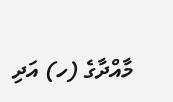މާއްދާގެ (ހ) އަދި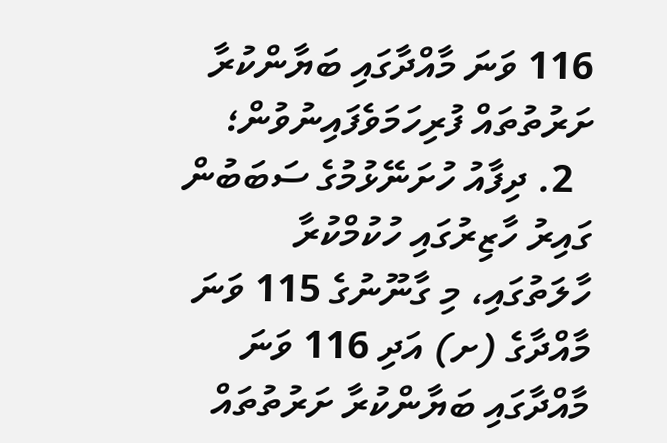116 ވަނަ މާއްދާގައި ބަޔާންކުރާ ށަރުތުތައް ފުރިހަމަވެފައިނުވުން؛
  2. ދިފާއު ހުށަނޭޅުމުގެ ސަބަބުން ގައިރު ހާޒިރުގައި ހުކުމްކުރާ ހާލަތުގައި، މި ގާނޫނުގެ 115 ވަނަ މާއްދާގެ (ށ) އަދި 116 ވަނަ މާއްދާގައި ބަޔާންކުރާ ށަރުތުތައް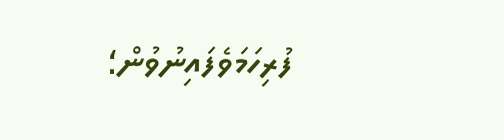ފުރިހަމަވެފައިނުވުން؛